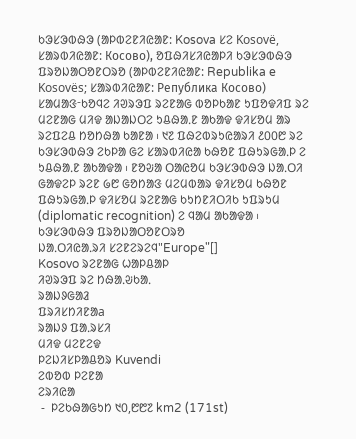ᱠᱳᱥᱳᱵᱷᱳ (ᱟᱞᱵᱮᱱᱤᱭᱟᱱ: Kosova ᱥᱮ Kosovë, ᱥᱟᱨᱵᱤᱭᱟᱱ: Косово), ᱚᱯᱷᱤᱥᱤᱭᱟᱞᱤ ᱠᱳᱥᱳᱵᱷᱳ ᱯᱨᱚᱡᱟᱛᱚᱱᱛᱨᱚ (ᱟᱞᱵᱮᱱᱤᱭᱟᱱ: Republika e Kosovës; ᱥᱟᱨᱵᱤᱭᱟᱱ: Република Косово) ᱥᱟᱢᱟᱝᱼᱠᱚᱧᱮ ᱤᱣᱨᱳᱯ ᱨᱮᱱᱟᱜ ᱵᱚᱞᱠᱟᱱ ᱩᱯᱚᱫᱤᱯ ᱨᱮ ᱢᱮᱱᱟᱜ ᱢᱤᱫ ᱟᱡᱟᱡᱛᱮ ᱩᱪᱷᱟᱹᱱ ᱟᱠᱟᱫ ᱫᱤᱥᱚᱢ ᱟᱨ ᱨᱮᱯᱮᱪ ᱴᱚᱴᱷᱟ ᱠᱟᱱᱟ ᱾ ᱑᱗ ᱯᱷᱮᱵᱨᱩᱭᱟᱨᱤ ᱒᱐᱐᱘ ᱨᱮ ᱠᱳᱥᱳᱵᱷᱳ ᱮᱠᱞᱟ ᱜᱮ ᱥᱟᱨᱵᱤᱭᱟ ᱠᱷᱚᱱ ᱯᱷᱩᱨᱜᱟᱹᱞ ᱮ ᱩᱪᱷᱟᱹᱱ ᱟᱠᱟᱫᱟ ᱾ ᱱᱚᱶᱟ ᱛᱟᱭᱚᱢ ᱠᱳᱥᱳᱵᱷᱳ ᱡᱟᱹᱛᱤ ᱜᱟᱫᱮᱞ ᱨᱮᱱ ᱙᱘ ᱜᱚᱴᱟᱝ ᱢᱮᱢᱵᱟᱨ ᱫᱤᱥᱚᱢ ᱠᱷᱚᱱ ᱯᱷᱩᱨᱜᱟᱹᱞ ᱫᱤᱥᱚᱢ ᱨᱮᱱᱟᱜ ᱠᱩᱴᱱᱤᱛᱤᱠ ᱩᱯᱨᱩᱢ (diplomatic recognition) ᱮ ᱧᱟᱢ ᱟᱠᱟᱫᱟ ᱾
ᱠᱳᱥᱳᱵᱷᱳ ᱯᱨᱚᱡᱟᱛᱚᱱᱛᱨᱚ
ᱡᱟᱹᱛᱤᱭᱟᱹᱨᱤ ᱥᱮᱱᱮᱨᱮᱧ"Europe"[]
Kosovo ᱨᱮᱱᱟᱜ ᱦᱟᱞᱪᱟᱞ
ᱤᱣᱨᱳᱯ ᱨᱮ ᱴᱷᱟᱹᱶᱠᱟᱹ
ᱨᱟᱡᱽᱜᱟᱲ
ᱯᱨᱤᱥᱴᱤᱱᱟa
ᱨᱟᱡᱽ ᱯᱟᱹᱨᱥᱤ
ᱢᱤᱫ ᱢᱮᱱᱮᱫ
ᱞᱮᱡᱤᱥᱞᱟᱪᱚᱨ Kuvendi
ᱮᱵᱚᱵ ᱞᱮᱱᱟ
ᱮᱨᱤᱭᱟ
 -  ᱞᱮᱠᱷᱟᱜᱩᱴ ᱑᱐,᱘᱘᱗ km2 (171st)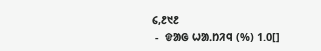᱔,᱒᱑᱒
 -  ᱫᱟᱜ ᱦᱟᱹᱴᱤᱧ (%) 1.0[]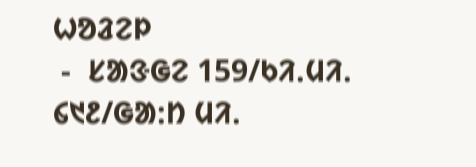ᱦᱚᱲᱮᱞ
 -  ᱥᱟᱝᱜᱮ 159/ᱠᱤᱹᱢᱤᱹ
᱔᱑᱒/ᱜᱟᱺᱴ ᱢᱤᱹ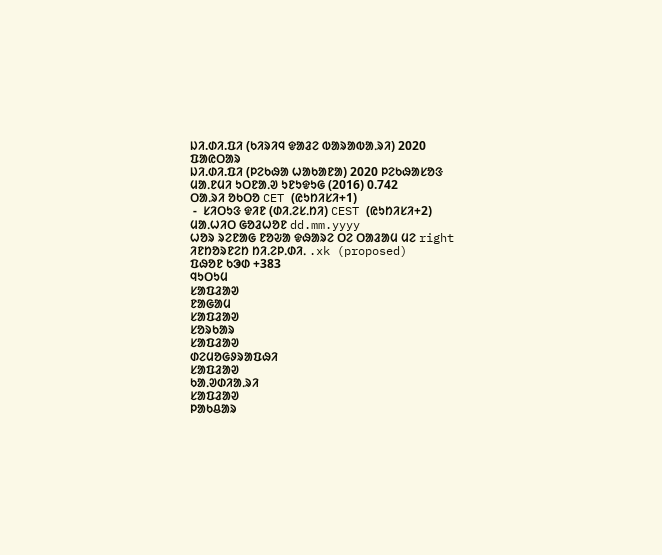ᱡᱤ.ᱰᱤ.ᱯᱤ (ᱠᱤᱨᱤᱧ ᱫᱟᱲᱮ ᱵᱟᱨᱟᱵᱟᱹᱨᱤ) 2020 ᱯᱟᱭᱛᱟᱨ
ᱡᱤ.ᱰᱤ.ᱯᱤ (ᱞᱮᱠᱷᱟ ᱦᱟᱠᱟᱱᱟ) 2020 ᱞᱮᱠᱷᱟᱥᱚᱝ
ᱢᱟᱹᱱᱢᱤ ᱩᱛᱱᱟᱹᱣ ᱩᱱᱩᱫᱩᱜ (2016) 0.742
ᱛᱟᱹᱨᱤ ᱚᱠᱛᱚ CET (ᱭᱩᱴᱤᱥᱤ+1)
 -  ᱥᱤᱛᱩᱝ ᱫᱤᱱ (ᱰᱤᱹᱮᱥᱹᱴᱤ) CEST (ᱭᱩᱴᱤᱥᱤ+2)
ᱢᱟᱹᱦᱤᱛ ᱜᱚᱲᱦᱚᱱ dd.mm.yyyy
ᱦᱚᱨ ᱨᱮᱱᱟᱜ ᱱᱚᱶᱟ ᱫᱷᱟᱨᱮ ᱛᱮ ᱛᱟᱲᱟᱢ ᱢᱮ right
ᱤᱱᱴᱚᱨᱱᱮᱴ ᱴᱤᱹᱮᱞᱹᱰᱤᱹ .xk (proposed)
ᱯᱷᱚᱱ ᱠᱳᱰ +383
ᱧᱩᱛᱩᱢ
ᱥᱟᱯᱲᱟᱣ
ᱱᱟᱜᱟᱢ
ᱥᱟᱯᱲᱟᱣ
ᱥᱚᱨᱠᱟᱨ
ᱥᱟᱯᱲᱟᱣ
ᱰᱮᱢᱚᱜᱽᱨᱟᱯᱷᱤ
ᱥᱟᱯᱲᱟᱣ
ᱠᱟᱹᱣᱰᱤᱟᱹᱨᱤ
ᱥᱟᱯᱲᱟᱣ
ᱞᱟᱠᱪᱟᱨ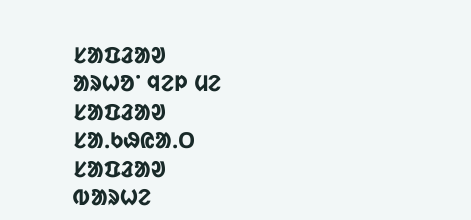ᱥᱟᱯᱲᱟᱣ
ᱟᱨᱦᱚᱸ ᱧᱮᱞ ᱢᱮ
ᱥᱟᱯᱲᱟᱣ
ᱥᱟᱹᱠᱷᱭᱟᱹᱛ
ᱥᱟᱯᱲᱟᱣ
ᱵᱟᱨᱦᱮ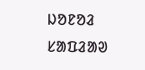ᱡᱚᱱᱚᱲ
ᱥᱟᱯᱲᱟᱣ